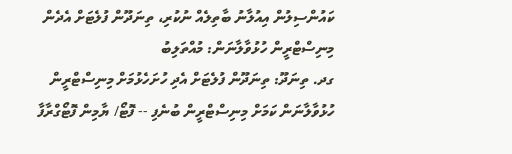ކައުންސިލުން އިއުލާނު ބާތިލެއް ނުކުރި، ތިނަދޫން ފުލެޓަށް އެދެން މިނިސްޓްރީން ހުޅުވާލާނަން: މުއްތަލިބު
ގދ. ތިނަދޫ: ތިނަދޫން ފުލެޓަށް އެދި ހުށަހެޅުމަށް މިނިސްޓްރީން ހުޅުވާލާނަން ކަމަށް މިނިސްޓްރީން ބުނެފި -- ފޮޓޯ/ ޔާމިން ފޮޓޯގްރާފާ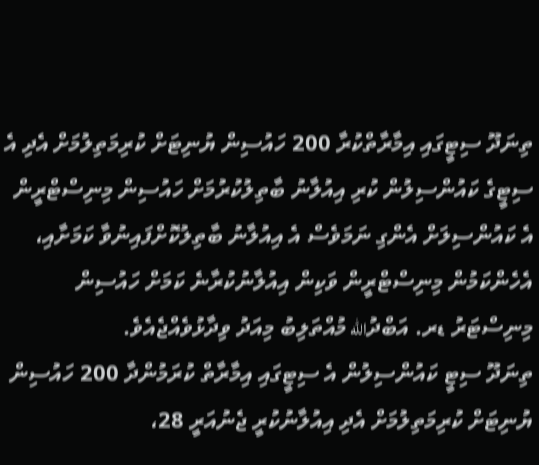ތިނަދޫ ސިޓީގައި އިމާރާތްކުރާ 200 ހައުސިން ޔުނިޓަށް ކުރިމަތިލުމަށް އެދި އެ ސިޓީގެ ކައުންސިލުން ކުރި އިއުލާނު ބާތިލުކުރުމަށް ހައުސިން މިނިސްޓްރީން އެ ކައުންސިލަށް އެންގި ނަމަވެސް އެ އިއުލާނު ބާތިލުކޮށްފައިނުވާ ކަމަށާއި، އެހެންކަމުން މިނިސްޓްރީން ވަކިން އިއުލާނުކުރާނެ ކަމަށް ހައުސިން މިނިސްޓަރު ޑރ. އަބްދުالله މުއްތަލިބު މިއަދު ވިދާޅުވެއްޖެއެވެ.
ތިނަދޫ ސިޓީ ކައުންސިލުން އެ ސިޓީގައި އިމާރާތް ކުރަމުންދާ 200 ހައުސިން ޔުނިޓަށް ކުރިމަތިލުމަށް އެދި އިއުލާނުކުރީ ޖެނުއަރީ 28،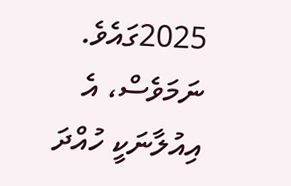2025ގައެވެ. ނަމަވެސް، އެ އިއުލާނަކީ ހުއްދަ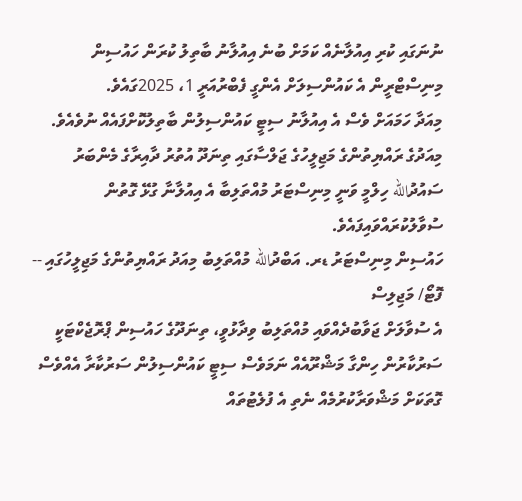ނުނަގައި ކުރި އިއުލާނެއް ކަމަށް ބުނެ އިއުލާނު ބާތިލު ކުރަން ހައުސިން މިނިސްޓްރީން އެ ކައުންސިލަށް އެންގީ ފެބްރުއަރީ 1، 2025ގައެވެ.
މިއަދާ ހަމައަށް ވެސް އެ އިއުލާނު ސިޓީ ކައުންސިލުން ބާތިލުކޮށްފައެއް ނުވެއެވެ.
މިއަދުގެ ރައްޔިތުންގެ މަޖިލީހުގެ ޖަލްސާގައި ތިނަދޫ އުތުރު ދާއިރާގެ މެންބަރު ސައުދުالله ހިލްމީ ވަނީ މިނިސްޓަރު މުއްތަލިބާ އެ އިއުލާނާ ގުޅޭ ގޮތުން ސުވާލުކުރައްވައިފައެވެ.
ހައުސިން މިނިސްޓަރު ޑރ. އަބްދުالله މުއްތަލިބު މިއަދު ރައްޔިތުންގެ މަޖިލީހުގައި -- ފޮޓޯ/ މަޖިލިސް
އެ ސުވާލަށް ޖަވާބުދެއްވައި މުއްތަލިބު ވިދާޅުވީ، ތިނަދޫގެ ހައުސިން ޕްރޮޖެކްޓަކީ ސަރުކާރުން ހިންގާ މަޝްރޫއެއް ނަމަވެސް ސިޓީ ކައުންސިލުން ސަރުކާރާ އެއްވެސް ގޮތަކަށް މަޝްވަރާކުރުމެއް ނެތި އެ ފުލެޓުތައް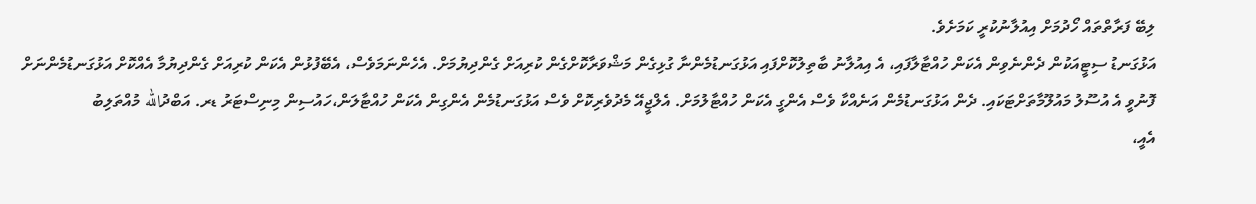ލިބޭ ފަރާތްތައް ހޯދުމަށް އިއުލާނުކުރީ ކަމަށެވެ.
އަޅުގަނޑު ސިޓީއަކުން ދެންނެވިން އެކަން ހުއްޓާލާފައި، އެ އިއުލާނު ބާތިލުކޮށްފައި އަޅުގަނޑުމެންނާ ގުޅިގެން މަޝްވަރާކޮށްގެން ކުރިއަށް ގެންދިޔުމަށް. އެހެންނަމަވެސް، އެބޭފުޅުން އެކަން ކުރިއަށް ގެންދިޔުމާ އެއްކޮށް އަޅުގަނޑުމެންނަށް ފޮނުވީ އެ އުސޫލު މައުލޫމާތަށްޓަކައި. ދެން އަޅުގަނޑުމެން އަނެއްކާ ވެސް އެންގީ އެކަން ހުއްޓާލުމަށް. އެލްޖީއޭ މެދުވެރިކޮށް ވެސް އަޅުގަނޑުމެން އެންގިން އެކަން ހުއްޓާލަން،ހައުސިން މިނިސްޓަރު ޑރ. އަބްދުالله މުއްތަލިބު
އެއީ،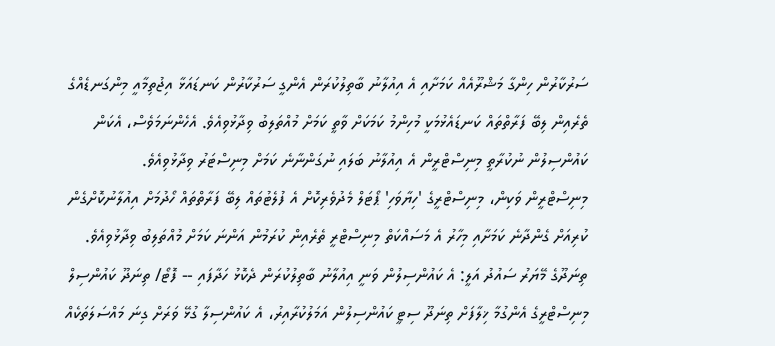ސަރުކާރުން ހިންގާ މަޝްރޫއެއް ކަމަށާއި އެ އިއުލާނު ބާތިލުކުރަން އެންގީ ސަރުކާރުން ކަނޑައަޅާ އިޖުތިމާއީ މިންގަނޑެއްގެ ތެރެއިން ލިބޭ ފަރާތްތައް ކަނޑައެޅުމަކީ މުހިންމު ކަމަކަށް ވާތީ ކަމަށް މުއްތަލިބު ވިދާޅުވިއެވެ. އެހެންނަމަވެސް، އެކަން ކައުންސިލުން ނުކުރާތީ މިނިސްޓްރީން އެ އިއުލާނު ބަލައި ނުގަންނާނެ ކަމަށް މިނިސްޓަރު ވިދާޅުވިއެވެ.
މިނިސްޓްރީން ވަކިން، މިނިސްޓްރީގެ 'ހިޔާވަހި' ޕޯޓަލް މެދުވެރިކޮށް އެ ފުލެޓުތައް ލިބޭ ފަރާތްތައް ހޯދުމަށް އިއުލާނުކޮށްގެން ކުރިއަށް ގެންދާނެ ކަމަށާއި މިހާރު އެ މަސައްކަތް މިނިސްޓްރީ ތެރެއިން ކުރަމުން އަންނަ ކަމަށް މުއްތަލިބު ވިދާޅުވިއެވެ.
ތިނަދޫގެ މޭޔަރު ސައުދު އަލީ: އެ ކައުންސިލުން ވަނީ އިއުލާނު ބާތިލުކުރަން ދެކޮޅު ހަދާފައި -- ފޮޓޯ/ ތިނަދޫ ކައުންސިލް
މިނިސްޓްރީގެ އެންގުމާ ޚިލާފަށް ތިނަދޫ ސިޓީ ކައުންސިލުން އަމަލުކުރާއިރު، އެ ކައުންސިލާ ގުޅޭ ވަރަށް ގިނަ މައްސަލަތަކެއް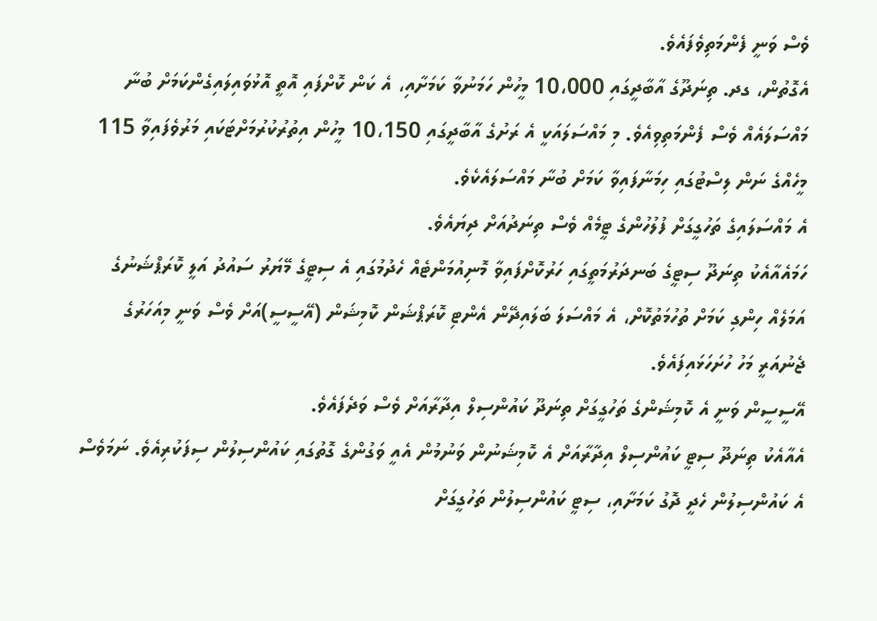ވެސް ވަނީ ފެންމަތިވެފައެވެ.
އެގޮތުން، ގދ. ތިނަދޫގެ އާބާދީގައި 10،000 މީހުން ހަމަނުވާ ކަމަށާއި، އެ ކަން ކޮށްފައި އޮތީ އޮޅުވައިލައިގެންކަމަށް ބުނާ މައްސަލައެއް ވެސް ފެންމަތިވިއެވެ. މި މައްސަލައަކީ އެ ރަށުގެ އާބާދީގައި 10،150 މީހުން އިތުރުކުރުމަށްޓަކައި މަރުވެފައިވާ 115 މީހެއްގެ ނަން ލިސްޓުގައި ހިމަނާފައިވާ ކަމަށް ބުނާ މައްސަލައެކެވެ.
އެ މައްސަލައިގެ ތަހުގީގަށް ފުލުހުންގެ ޓީމެއް ވެސް ތިނަދުއަށް ދިޔައެވެ.
ހަމައެއާއެކު ތިނަދޫ ސިޓީގެ ބަނދަރުމަތީގައި ހަރުކޮށްފައިވާ މޮނިއުމަންޓެއް ހެދުމުގައި އެ ސިޓީގެ މޭޔަރު ސައުދު އަލީ ކޮރަޕްޝަނުގެ އަމަލެއް ހިންގި ކަމަށް ތުހުމަތުކޮށް، އެ މައްސަލަ ބަލައިދޭން އެންޓި ކޮރަޕްޝަން ކޮމިޝަން (އޭސީސީ)އަށް ވެސް ވަނީ މިއަހަރުގެ ޖެނުއަރީ މަހު ހުށަހަޅައިފައެވެ.
އޭސީސީން ވަނީ އެ ކޮމިޝަންގެ ތަހުގީގަށް ތިނަދޫ ކައުންސިލް އިދާރާއަށް ވެސް ވަދެފައެވެ.
އެއާއެކު ތިނަދޫ ސިޓީ ކައުންސިލް އިދާރާއަށް އެ ކޮމިޝަނުން ވަނުމުން އެއީ ވަގުންގެ ގޮތުގައި ކައުންސިލުން ސިފަކުރިއެވެ. ނަމަވެސް އެ ކައުންސިލުން ހެދީ ދޮގު ކަމަށާއި، ސިޓީ ކައުންސިލުން ތަހުގީގަށް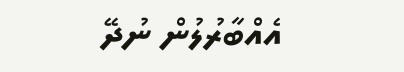އެއްބާރުލުން ނުދޭ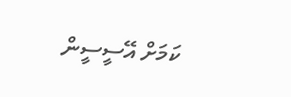ކަމަށް އޭސީސީން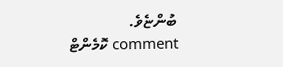ބުންޏެވެ.
comment ކޮމެންޓް